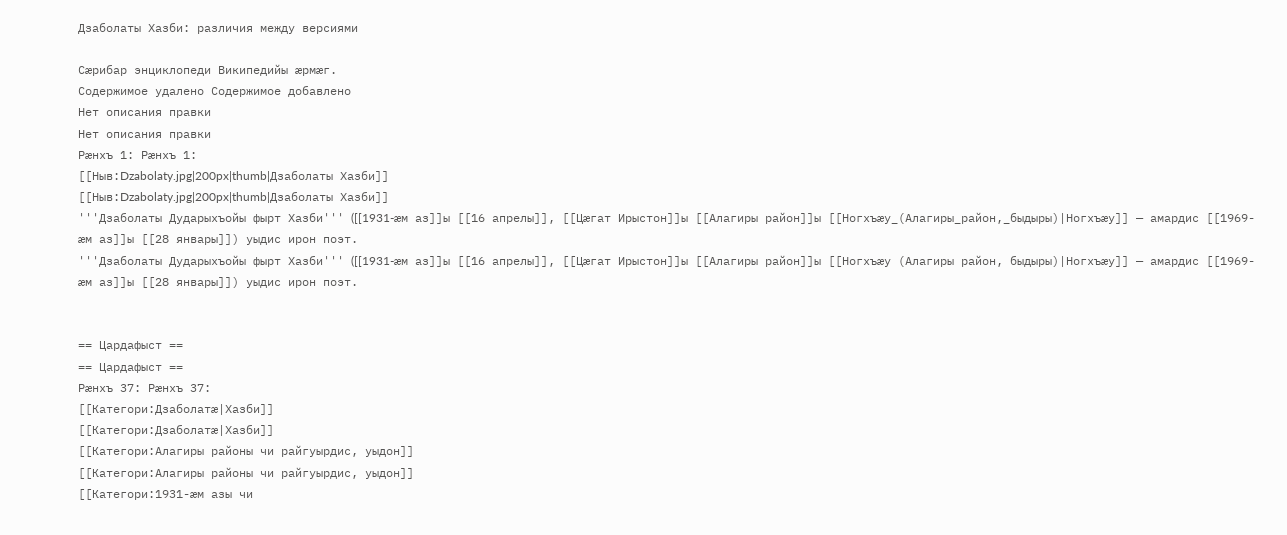Дзаболаты Хазби: различия между версиями

Сæрибар энциклопеди Википедийы æрмæг.
Содержимое удалено Содержимое добавлено
Нет описания правки
Нет описания правки
Рæнхъ 1: Рæнхъ 1:
[[Ныв:Dzabolaty.jpg|200px|thumb|Дзаболаты Хазби]]
[[Ныв:Dzabolaty.jpg|200px|thumb|Дзаболаты Хазби]]
'''Дзаболаты Дударыхъойы фырт Хазби''' ([[1931-æм аз]]ы [[16 апрелы]], [[Цæгат Ирыстон]]ы [[Алагиры район]]ы [[Ногхъæу_(Алагиры_район,_быдыры)|Ногхъæу]] — амардис [[1969-æм аз]]ы [[28 январы]]) уыдис ирон поэт.
'''Дзаболаты Дударыхъойы фырт Хазби''' ([[1931-æм аз]]ы [[16 апрелы]], [[Цæгат Ирыстон]]ы [[Алагиры район]]ы [[Ногхъæу (Алагиры район, быдыры)|Ногхъæу]] — амардис [[1969-æм аз]]ы [[28 январы]]) уыдис ирон поэт.


== Цардафыст ==
== Цардафыст ==
Рæнхъ 37: Рæнхъ 37:
[[Категори:Дзаболатæ|Хазби]]
[[Категори:Дзаболатæ|Хазби]]
[[Категори:Алагиры районы чи райгуырдис, уыдон]]
[[Категори:Алагиры районы чи райгуырдис, уыдон]]
[[Категори:1931-æм азы чи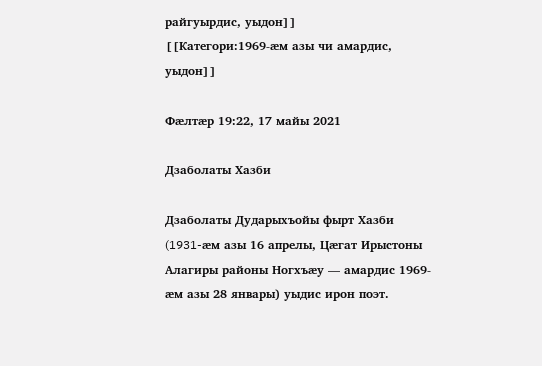райгуырдис, уыдон]]
[[Категори:1969-æм азы чи амардис, уыдон]]

Фæлтæр 19:22, 17 майы 2021

Дзаболаты Хазби

Дзаболаты Дударыхъойы фырт Хазби (1931-æм азы 16 апрелы, Цæгат Ирыстоны Алагиры районы Ногхъæу — амардис 1969-æм азы 28 январы) уыдис ирон поэт.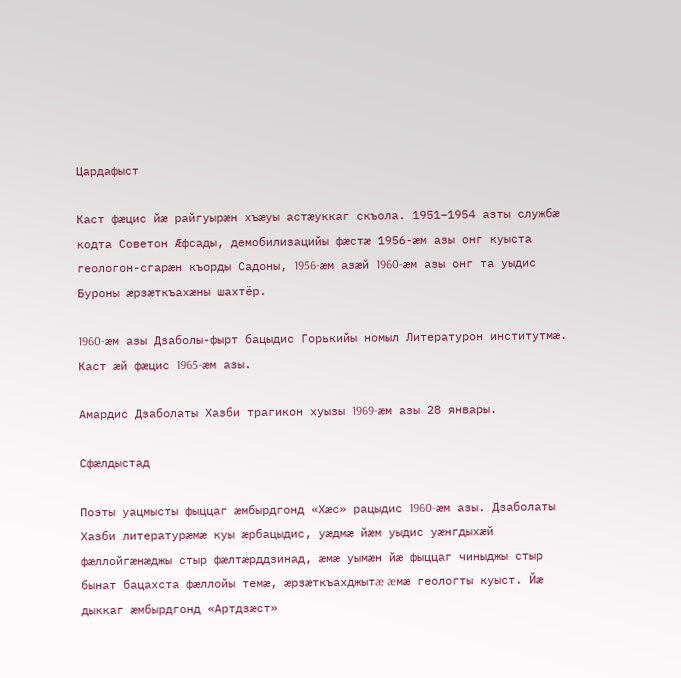Цардафыст

Каст фæцис йæ райгуырæн хъæуы астæуккаг скъола. 1951–1954 азты службæ кодта Советон Æфсады, демобилизацийы фæстæ 1956-æм азы онг куыста геологон-сгарæн къорды Садоны, 1956-æм азæй 1960-æм азы онг та уыдис Буроны æрзæткъахæны шахтёр.

1960-æм азы Дзаболы-фырт бацыдис Горькийы номыл Литературон институтмæ. Каст æй фæцис 1965-æм азы.

Амардис Дзаболаты Хазби трагикон хуызы 1969-æм азы 28 январы.

Сфæлдыстад

Поэты уацмысты фыццаг æмбырдгонд «Хæс» рацыдис 1960-æм азы. Дзаболаты Хазби литературæмæ куы æрбацыдис, уæдмæ йæм уыдис уæнгдыхæй фæллойгæнæджы стыр фæлтæрддзинад, æмæ уымæн йæ фыццаг чиныджы стыр бынат бацахста фæллойы темæ, æрзæткъахджытæ æмæ геологты куыст. Йæ дыккаг æмбырдгонд «Артдзæст»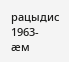рацыдис 1963-æм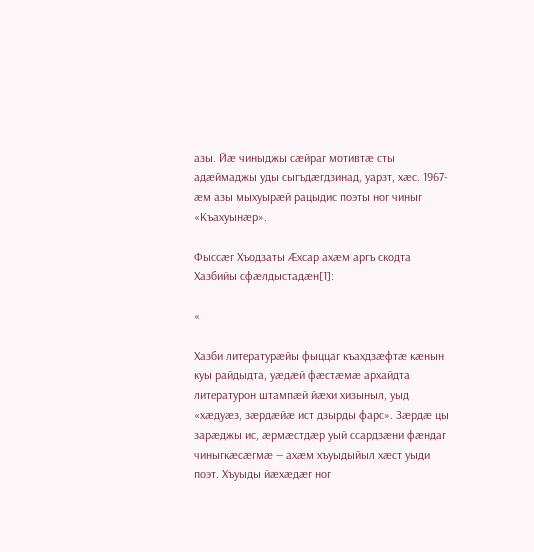азы. Йæ чиныджы сæйраг мотивтæ сты адæймаджы уды сыгъдæгдзинад, уарзт, хæс. 1967-æм азы мыхуырæй рацыдис поэты ног чиныг «Къахуынæр».

Фыссæг Хъодзаты Æхсар ахæм аргъ скодта Хазбийы сфæлдыстадæн[1]:

«

Хазби литературæйы фыццаг къахдзæфтæ кæнын куы райдыдта, уæдæй фæстæмæ архайдта литературон штампæй йæхи хизыныл, уыд «хæдуæз, зæрдæйæ ист дзырды фарс». Зæрдæ цы зарæджы ис, æрмæстдæр уый ссардзæни фæндаг чиныгкæсæгмæ — ахæм хъуыдыйыл хæст уыди поэт. Хъуыды йæхæдæг ног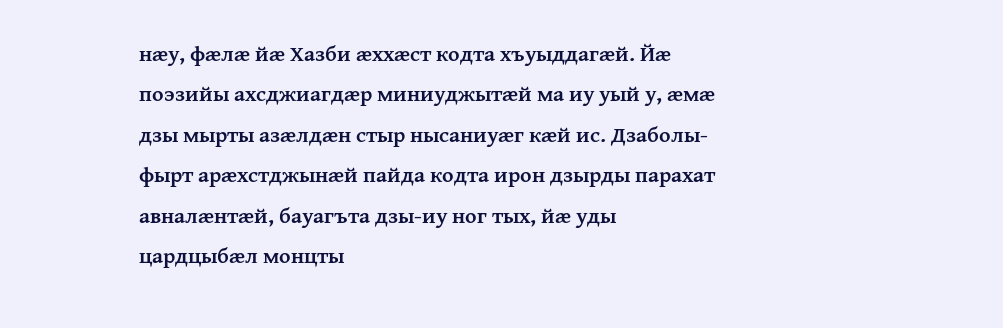нæу, фæлæ йæ Хазби æххæст кодта хъуыддагæй. Йæ поэзийы ахсджиагдæр миниуджытæй ма иу уый у, æмæ дзы мырты азæлдæн стыр нысаниуæг кæй ис. Дзаболы-фырт арæхстджынæй пайда кодта ирон дзырды парахат авналæнтæй, бауагъта дзы-иу ног тых, йæ уды цардцыбæл монцты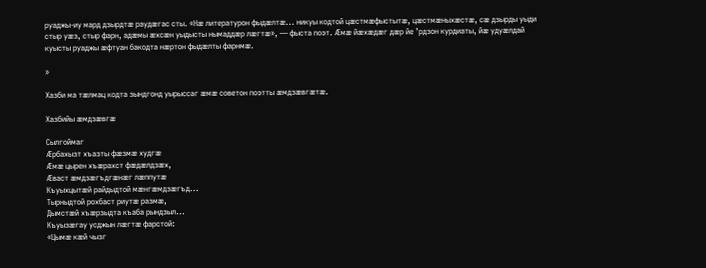руаджы-иу мард дзырдтæ раудæгас сты. «Нæ литературон фыдæлтæ... никуы кодтой цæстмæфыстытæ, цæстмæныхæстæ, сæ дзырды уыди стыр уæз, стыр фарн, адæмы æхсæн уыдысты нымаддæр лæгтæ», — фыста поэт. Æмæ йæхæдæг дæр йе ’рдзон курдиаты, йæ удуæлдай куысты руаджы æфтуан бакодта нæртон фыдæлты фарнмæ.

»

Хазби ма тæлмац кодта зындгонд уырыссаг æмæ советон поэтты æмдзæвгæтæ.

Хазбийы æмдзæвгæ

Сылгоймаг
Æрбахызт хъазты фæзмæ худгæ
Æмæ цырен хъæрахст фæдæлдзæх,
Æваст æмдзæгъдгæнæг лæппутæ
Къуыхцытæй райдыдтой мæнгæмдзæгъд...
Тырныдтой рохбаст риутæ размæ,
Дымстæй хъæрзыдта къаба рындзыл...
Къуызæгау усджын лæгтæ фарстой:
«Цымæ кæй чызг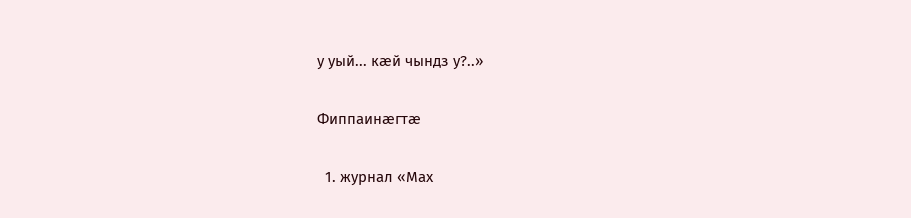у уый... кæй чындз у?..»

Фиппаинæгтæ

  1. журнал «Мах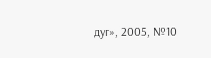дуг», 2005, №10